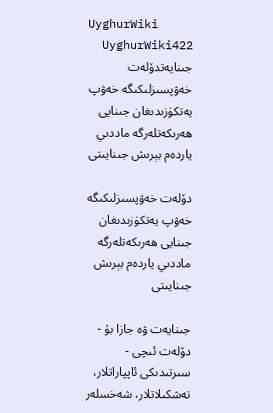UyghurWiki
UyghurWiki422 جىنايەتدۆلەت خەۋپسىزلىكىگە خەۋپ يەتكۈزىدىغان جىنايى ھەرىكەتلەرگە ماددىي ياردەم بېرىش جىنايىتى

دۆلەت خەۋپسىزلىكىگە خەۋپ يەتكۈزىدىغان جىنايى ھەرىكەتلەرگە ماددىي ياردەم بېرىش جىنايىتى

جىنايەت ۋە جازا بۇ - دۆلەت ئىچى - سىرتىدىكى ئاپپاراتلار، تەشكىلاتلار، شەخسلەر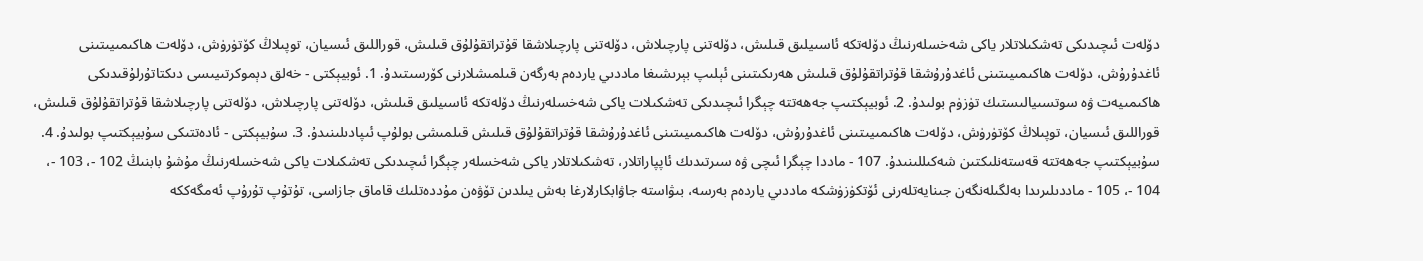دۆلەت ئىچىدىكى تەشكىلاتلار ياكى شەخسلەرنىڭ دۆلەتكە ئاسىيلىق قىلىش، دۆلەتنى پارچىلاش، دۆلەتنى پارچىلاشقا قۇتراتقۇلۇق قىلىش، قوراللىق ئىسيان، توپىلاڭ كۆتۈرۈش، دۆلەت ھاكىمىيىتىنى ئاغدۇرۇش، دۆلەت ھاكىمىيىتىنى ئاغدۇرۇشقا قۇتراتقۇلۇق قىلىش ھەرىكىتىنى ئېلىپ بېرىشىغا ماددىي ياردەم بەرگەن قىلمىشلارنى كۆرسىتىدۇ. 1. ئوبيېكتى - خەلق دېموكرتىيىسى دىكتاتۇرلۇقىدىكى ھاكىمىيەت ۋە سوتسىيالىستىك تۈزۈم بولىدۇ. 2. ئوبيېكتىپ جەھەتتە چېگرا ئىچىدىكى تەشكىلات ياكى شەخسلەرنىڭ دۆلەتكە ئاسىيلىق قىلىش، دۆلەتنى پارچىلاش، دۆلەتنى پارچىلاشقا قۇتراتقۇلۇق قىلىش، قوراللىق ئىسيان، توپىلاڭ كۆتۈرۈش، دۆلەت ھاكىمىيىتىنى ئاغدۇرۇش، دۆلەت ھاكىمىيىتىنى ئاغدۇرۇشقا قۇتراتقۇلۇق قىلىش قىلمىشى بولۇپ ئىپادىلىنىدۇ. 3. سۇبيېكتى - ئادەتتىكى سۇبيېكتىپ بولىدۇ. 4. سۇبيېكتىپ جەھەتتە قەستەنلىكتىن شەكىللىنىدۇ. 107 - ماددا چېگرا ئىچى ۋە سىرتىدىك ئاپپاراتلار، تەشكىلاتلار ياكى شەخسلەر چېگرا ئىچىدىكى تەشكىلات ياكى شەخسلەرنىڭ مۇشۇ بابنىڭ 102 -، 103 -، 104 -، 105 - ماددىلىرىدا بەلگىلەنگەن جىنايەتلەرنى ئۆتكۈزۈشكە ماددىي ياردەم بەرسە، بىۋاستە جاۋابكارلارغا بەش يىلدىن تۆۋەن مۇددەتلىك قاماق جازاسى، تۇتۇپ تۇرۇپ ئەمگەككە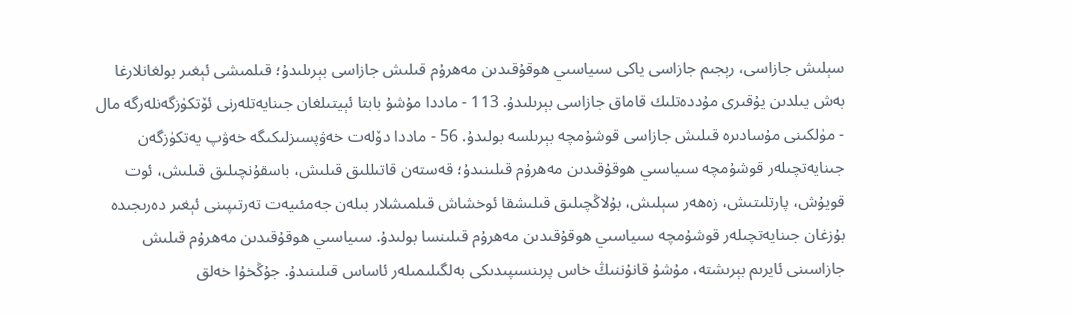سېلىش جازاسى، رېجىم جازاسى ياكى سىياسىي ھوقۇقىدىن مەھرۇم قىلىش جازاسى بېرىلىدۇ؛ قىلمىشى ئېغىر بولغانلارغا بەش يىلدىن يۇقىرى مۇددەتلىك قاماق جازاسى بېرىلىدۇ. 113 - ماددا مۇشۇ بابتا ئېيتىلغان جىنايەتلەرنى ئۆتكۈزگەنلەرگە مال - مۈلكىنى مۇسادىرە قىلىش جازاسى قوشۇمچە بېرىلسە بولىدۇ. 56 - ماددا دۆلەت خەۋپسىزلىكىگە خەۋپ يەتكۈزگەن جىنايەتچىلەر قوشۇمچە سىياسىي ھوقۇقىدىن مەھرۇم قىلىنىدۇ؛ قەستەن قاتىللىق قىلىش، باسقۇنچىلىق قىلىش، ئوت قويۇش، پارتلىتىش، زەھەر سېلىش، بۇلاڭچىلىق قىلىشقا ئوخشاش قىلمىشلار بىلەن جەمئىيەت تەرتىپىنى ئېغىر دەرىجىدە بۇزغان جىنايەتچىلەر قوشۇمچە سىياسىي ھوقۇقىدىن مەھرۇم قىلىنسا بولىدۇ. سىياسىي ھوقۇقىدىن مەھرۇم قىلىش جازاسىنى ئايرىم بېرىشتە، مۇشۇ قانۇننىڭ خاس پرىنسىپىدىكى بەلگىلىمىلەر ئاساس قىلىنىدۇ. جۇڭخۇا خەلق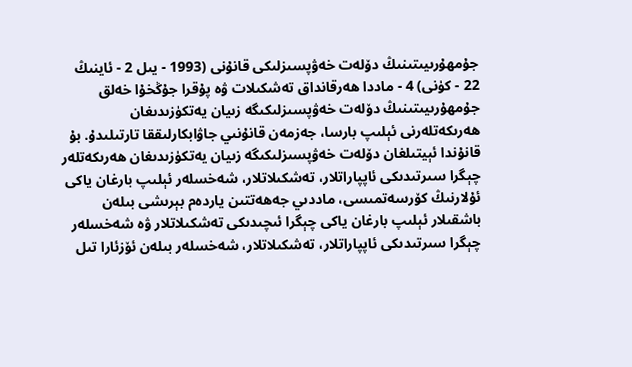جۇمھۇرىيىتىنىڭ دۆلەت خەۋپسىزلىكى قانۇنى (1993 - يىل 2 - ئاينىڭ 22 - كۈنى) 4 - ماددا ھەرقانداق تەشكىلات ۋە پۇقرا جۇڭخۇا خەلق جۇمھۇرىيىتىنىڭ دۆلەت خەۋپسىزلىكىگە زىيان يەتكۈزىدىغان ھەرىكەتلەرنى ئېلىپ بارسا، جەزمەن قانۇنىي جاۋابكارلىققا تارتىلىدۇ. بۇ قانۇندا ئېيتىلغان دۆلەت خەۋپسىزلىكىگە زىيان يەتكۈزىدىغان ھەرىكەتلەر چېگرا سىرتىدىكى ئاپپاراتلار، تەشكىلاتلار، شەخسلەر ئېلىپ بارغان ياكى ئۇلارنىڭ كۆرسەتمىسى، ماددىي جەھەتتىن ياردەم بېرىشى بىلەن باشقىلار ئېلىپ بارغان ياكى چېگرا ئىچىدىكى تەشكىلاتلار ۋە شەخسلەر چېگرا سىرتىدىكى ئاپپاراتلار، تەشكىلاتلار، شەخسلەر بىلەن ئۆزئارا تىل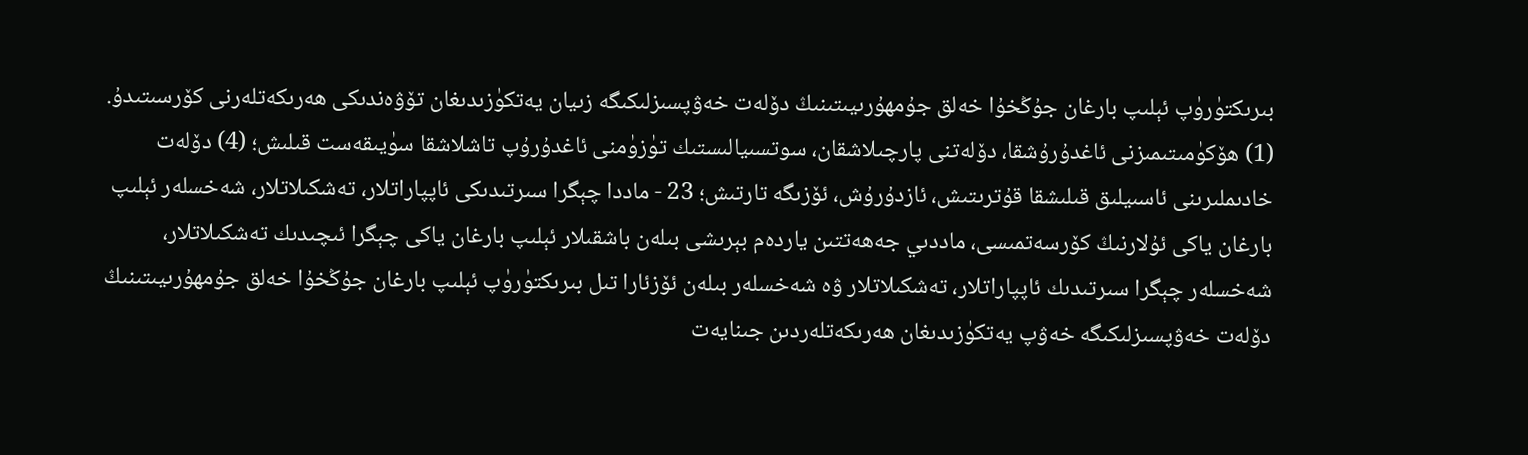بىرىكتۈرۈپ ئېلىپ بارغان جۇڭخۇا خەلق جۇمھۇرىيىتىنىڭ دۆلەت خەۋپسىزلىكىگە زىيان يەتكۈزىدىغان تۆۋەندىكى ھەرىكەتلەرنى كۆرسىتىدۇ. (1) ھۆكۈمىتىمىزنى ئاغدۇرۇشقا، دۆلەتنى پارچىلاشقان، سوتسىيالىستىك تۈزۈمنى ئاغدۇرۇپ تاشلاشقا سۈيىقەست قىلىش؛ (4) دۆلەت خادىملىرىنى ئاسىيلىق قىلىشقا قۇترىتىش، ئازدۇرۇش، ئۆزىگە تارتىش؛ 23 - ماددا چېگرا سىرتىدىكى ئاپپاراتلار، تەشكىلاتلار، شەخسلەر ئېلىپ بارغان ياكى ئۇلارنىڭ كۆرسەتمىسى، ماددىي جەھەتتىن ياردەم بېرىشى بىلەن باشقىلار ئېلىپ بارغان ياكى چېگرا ئىچىدىك تەشكىلاتلار، شەخسلەر چېگرا سىرتىدىك ئاپپاراتلار، تەشكىلاتلار ۋە شەخسلەر بىلەن ئۆزئارا تىل بىرىكتۈرۈپ ئېلىپ بارغان جۇڭخۇا خەلق جۇمھۇرىيىتىنىڭ دۆلەت خەۋپسىزلىكىگە خەۋپ يەتكۈزىدىغان ھەرىكەتلەردىن جىنايەت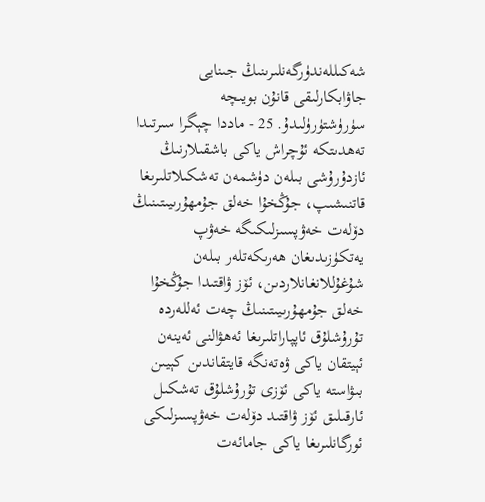شەكىللەندۈرگەنلىرىنىڭ جىنايى جاۋابكارلىقى قانۇن بويىچە سۈرۈشتۈرۈلىدۇ. 25 - ماددا چېگرا سىرتىدا تەھدىتكە ئۇچراش ياكى باشقىلارنىڭ ئازدۇرۇشى بىلەن دۈشمەن تەشكىلاتلىرىغا قاتنىشىپ، جۇڭخۇا خەلق جۇمھۇرىيىتىنىڭ دۆلەت خەۋپسىزلىكىگە خەۋپ يەتكۈزىدىغان ھەرىكەتلەر بىلەن شۇغۇللانغانلاردىن، ئۆز ۋاقتىدا جۇڭخۇا خەلق جۇمھۇرىيىتىنىڭ چەت ئەللەردە تۇرۇشلۇق ئاپپاراتلىرىغا ئەھۋالنى ئەينەن ئېيتقان ياكى ۋەتەنگە قايتقاندىن كېيىن بىۋاستە ياكى ئۆزى تۇرۇشلۇق تەشكىل ئارقىلىق ئۆز ۋاقتىد دۆلەت خەۋپسىزلىكى ئورگانلىرىغا ياكى جامائەت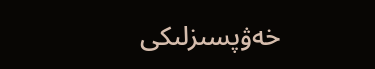خەۋپسىزلىكى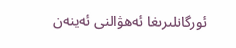ئورگانلىرىغا ئەھۋالنى ئەينەن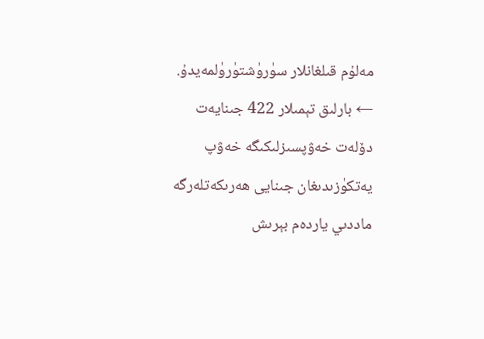مەلۇم قىلغانلار سۈرۈشتۈرۈلمەيدۇ.
← بارلىق تېمىلار 422 جىنايەت
دۆلەت خەۋپسىزلىكىگە خەۋپ يەتكۈزىدىغان جىنايى ھەرىكەتلەرگە ماددىي ياردەم بېرىش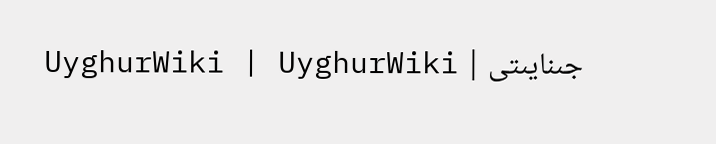جىنايىتى | UyghurWiki | UyghurWiki